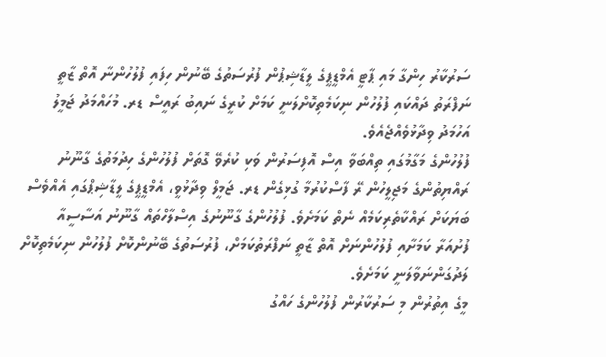ސަރުކާރު ހިންގާ މައި ޕާޓީ އެމްޑީޕީގެ ލީޑާޝިޕުން ފުރުސަތުގެ ބޭނުން ހިފައި ފުލުހުންނާ އޮތް ޒާތީ ނަފްރަތު ދައްކައި ފުލުހުން ނިކަމެތިކޮށްލަނީ ކަމަށް ކުރީގެ ނައިބު ރައީސް ޑރ. މުހައްމަދު ޖަމީލު އަހުމަދު ވިދާޅުވެއްޖެއެވެ.
ފުލުހުންގެ މަގާމުގައި ތިއްބަވާ އިސް އޮފިސަރުން ވަކި ކުރެވޭ ގޮތަށް ފުލުހުންގެ ހިދުމަތުގެ ގާނޫނު ރައްޔިތުންގެ މަޖިލީހުން ރޭ ފާސްކުރުމާ ގުޅިގެން ޑރ. ޖަމީލް ވިދާޅުވީ، އެމްޑީޕީގެ ލީޑާޝިޕްގައި އެއްވެސް ބަޔަކަށް ރައްކާތެރިކަމެއް ނެތް ކަމަށެވެ. ފުލުހުންގެ ގާނޫނުގެ އިސްލާހްތައް ގާނޫނު އަސާސީއާ ފުށުއަރާ ކަމަށާއި ފުލުހުންނަށް އޮތް ޒާތީ ނަފްރަތުކަމަށް، ފުރުސަތުގެ ބޭނުންކޮށް ފުލުހުން ނިކަމެތިކޮށް ލަދުގަންނަވާލަނީ ކަމަށެވެ.
މީގެ އިތުރުން މި ސަރުކާރުން ފުލުހުންގެ ހައްގު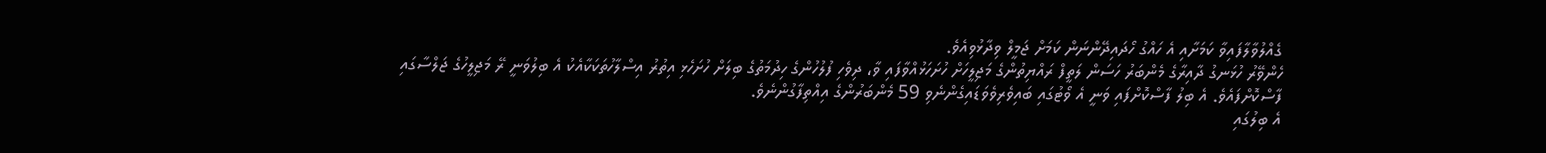ގެއްލުވާލާފައިވާ ކަމަށާއި އެ ހައްގު ހޯދައިދޭންނަން ކަމަށް ޖަމީލް ވިދާޅުވިއެވެ.
ހެންވޭރު ހުޅަނގު ދާއިރާގެ މެންބަރު ހަސަން ލަތީފް ރައްޔިތުންގެ މަޖިލީހަށް ހުށަހަޅުއްވާފައި ވާ، ދިވެހި ފުލުހުންގެ ހިދުމަތުގެ ބިލަށް ހުށަހެޅި އިތުރު އިސްލާހުތަކަކާއެކު އެ ބިލުވަނީ ރޭ މަޖިލީހުގެ ޖަލްސާގައި ފާސްކޮށްފައެވެ. އެ ބިލު ފާސްކޮށްފައި ވަނީ އެ ވޯޓުގައި ބައިވެރިވެވަޑައިގެންނެވި 59 މެންބަރުންގެ އިއްތިފާގުންނެވެ.
އެ ބިލުގައި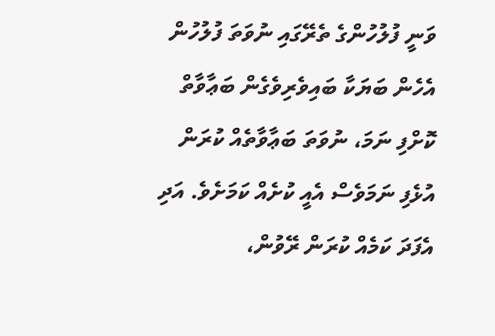ވަނީ ފުލުހުންގެ ތެރޭގައި ނުވަތަ ފުލުހުން އެހެން ބަޔަކާ ބައިވެރިވެގެން ބަޢާވާތް ކޮށްފި ނަމަ، ނުވަތަ ބަޢާވާތެއް ކުރަން އުޅެފި ނަމަވެސް އެއީ ކުށެއް ކަމަށެވެ. އަދި އެފަދަ ކަމެއް ކުރަން ރޭވުން،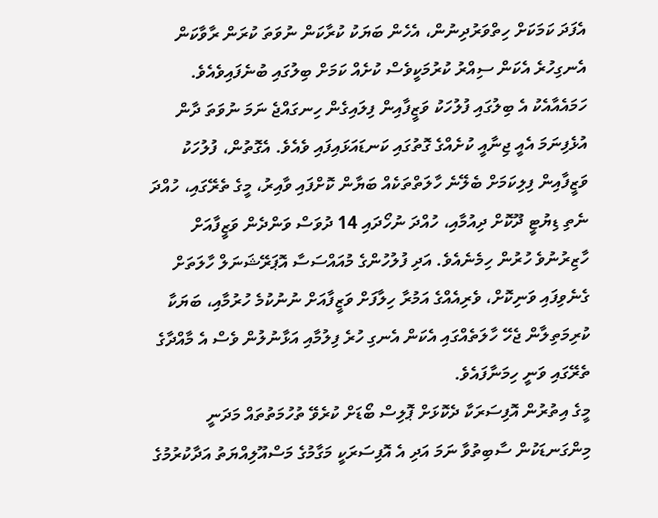އެފަދަ ކަމަކަށް ހިތްވަރުދިނުން، އެހެން ބަޔަކު ކުރާކަން ނުވަތަ ކުރަން ރާވާކަން އެނގިހުރެ އެކަން ސިއްރު ކުރުމަކީވެސް ކުށެއް ކަމަށް ބިލުގައި ބުނެފައިވެއެވެ.
ހަމައެއާއެކު އެ ބިލުގައި ފުލުހަކު ވަޒީފާއިން ފިލައިގެން ހިނގައްޖެ ނަމަ ނުވަތަ ދާން އުޅެފިނަމަ އެއީ ޖިނާއީ ކުށެއްގެ ގޮތުގައި ކަނޑައަޅައިފައި ވެއެވެ. އެގޮތުން، ފުލުހަކު ވަޒީފާއިން ފިލިކަމަށް ބެލޭނެ ހާލަތްތަކެއް ބަޔާން ކޮށްފައި ވާއިރު، މީގެ ތެރޭގައި، ހުއްދަ ނެތި ޑިޔުޓީ ދޫކޮށް ދިއުމާއި، ހުއްދަ ނުހޯދައި 14 ދުވަސް ވަންދެން ވަޒީފާއަށް ހާޒިރުނުވެ ހުރުން ހިމެނެއެވެ. އަދި ފުލުހުންގެ މުއައްސަސާ އޮޕަރޭޝަނަލް ހާލަތަށް ގެނެވިފައި ވަނިކޮށް، ވެރިއެއްގެ އަމުރާ ހިލާފަށް ވަޒީފާއަށް ނުނުކުމެ ހުރުމާއި، ބަޔަކާ ކުރިމަތިލާން ޖެހޭ ހާލަތެއްގައި އެކަން އެނގި ހުރެ ފިލުމާއި އަޅާނުލުން ވެސް އެ މާއްދާގެ ތެރޭގައި ވަނީ ހިމަނާފައެވެ.
މީގެ އިތުރުން އޮފިސަރަކާ ދެކޮޅަށް ޕޮލިސް ބޯޑަށް ކުރެވޭ ތުހުމަތުތައް މަދަނީ މިންގަނޑަކުން ސާބިތުވާ ނަމަ އަދި އެ އޮފިސަރަކީ މަގާމުގެ މަސްއޫލިއްޔަތު އަދާކުރުމުގެ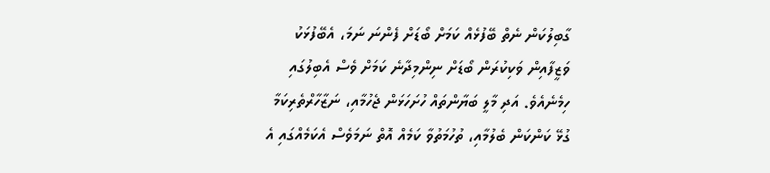ގާބިލުކަން ނެތް ބޭފުޅެއް ކަމަށް ބޯޑަށް ފެންނަ ނަމަ، އެބޭފުޅަކު ވަޒީފާއިން ވަކިކުރަން ބޯޑަށް ނިންމިދާނެ ކަމަށް ވެސް އެބިލުގައި ހިމެނެއެވެ. އަދި މާލީ ބަޔާންތައް ހުށަހަޅަން ޖެހުމާއި، ނަޒާހާރްތެރިކަމާ ގުޅޭ ކަންކަން ބެލުމާއި، ތުހުމަތުވާ ކަމެއް އޮތް ނަމަވެސް އެކަމެއްގައި އެ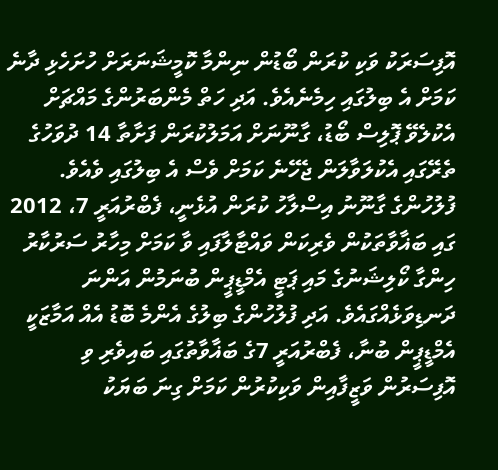އޮފިސަރަކު ވަކި ކުރަން ބޯޑުން ނިންމާ ކޮމީޝަނަރަށް ހުށަހެޅި ދާނެ ކަމަށް އެ ބިލުގައި ހިމެނެއެވެ. އަދި ހަތް މެންބަރުންގެ މައްޗަށް އެކުލެވޭ ޕޮލިސް ބޯޑު، ގާނޫނަށް އަމަލުކުރަން ފަށާތާ 14 ދުވަހުގެ ތެރޭގައި އެކުލަވާލަން ޖެހޭނެ ކަމަށް ވެސް އެ ބިލުގައި ވެއެވެ.
ފުލުހުންގެ ގާނޫނު އިސްލާހު ކުރަން އުޅެނީ، ފެބްރުއަރީ 7، 2012 ގައި ބަޣާވާތަކުން ވެރިކަން ވައްޓާލާފައި ވާ ކަމަށް މިހާރު ސަރުކާރު ހިންގާ ކޯލިޝަނުގެ މައި ޕަޓީ އެމްޑީޕީން ބުނަމުން އަންނަ ދަނޑިވަޅެއްގައެވެ. އަދި ފުލުހުންގެ ބިލުގެ އެންމެ ބޮޑު އެއް އަމާޒަކީ އެމްޑީޕީން ބުނާ، ފެބްރުއަރީ 7ގެ ބަޣާވާތުގައި ބައިވެރި ވި އޮފިސަރުން ވަޒީފާއިން ވަކިކުރުން ކަމަށް ގިނަ ބަޔަކު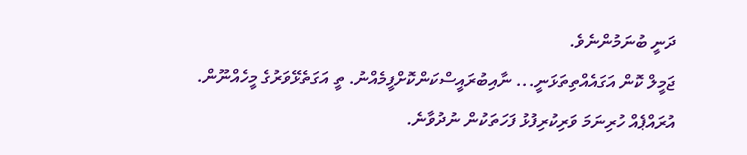ދަނީ ބުނަމުންނެވެ.
ޖަމީލް ކޮން އަގައެއްތިތަޅަނީ... ނާއިބުރައީސްކަންކޮށްފީމެއްނު. ތީ އަގަތެޅޭވަރުގެ މީހެއްނޫން. އުރައްޕެއް ހުރިނަމަ ވަރިކުރިފުޅު ފަހަތަކުން ނުދުވާނެ.